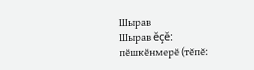Шырав
Шырав ĕçĕ:
пӗшкӗнмерӗ (тĕпĕ: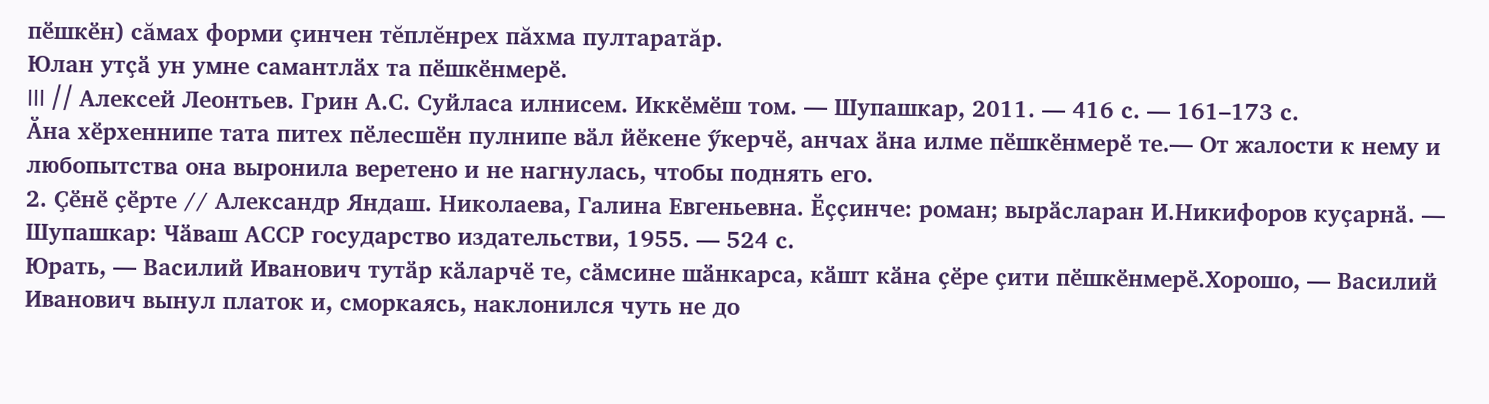пӗшкӗн) сăмах форми çинчен тĕплĕнрех пăхма пултаратăр.
Юлан утҫӑ ун умне самантлӑх та пӗшкӗнмерӗ.
III // Алексей Леонтьев. Грин А.С. Суйласа илнисем. Иккӗмӗш том. — Шупашкар, 2011. — 416 с. — 161–173 с.
Ӑна хӗрхеннипе тата питех пӗлесшӗн пулнипе вӑл йӗкене ӳкерчӗ, анчах ӑна илме пӗшкӗнмерӗ те.— От жалости к нему и любопытства она выронила веретено и не нагнулась, чтобы поднять его.
2. Ҫӗнӗ ҫӗрте // Александр Яндаш. Николаева, Галина Евгеньевна. Ӗҫҫинче: роман; вырӑсларан И.Никифоров куҫарнӑ. — Шупашкар: Чӑваш АССР государство издательстви, 1955. — 524 с.
Юрать, — Василий Иванович тутӑр кӑларчӗ те, сӑмсине шӑнкарса, кӑшт кӑна ҫӗре ҫити пӗшкӗнмерӗ.Хорошо, — Василий Иванович вынул платок и, сморкаясь, наклонился чуть не до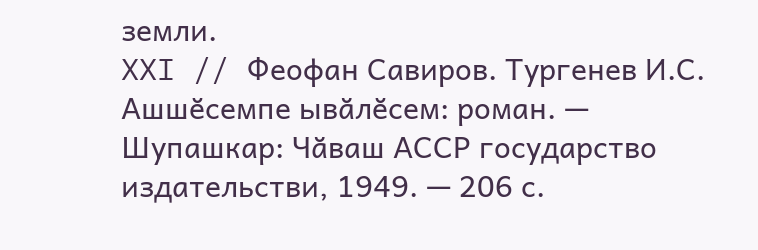земли.
XXI // Феофан Савиров. Тургенев И.С. Ашшӗсемпе ывӑлӗсем: роман. — Шупашкар: Чӑваш АССР государство издательстви, 1949. — 206 с.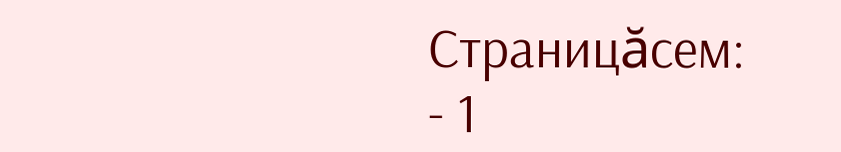Страницăсем:
- 1